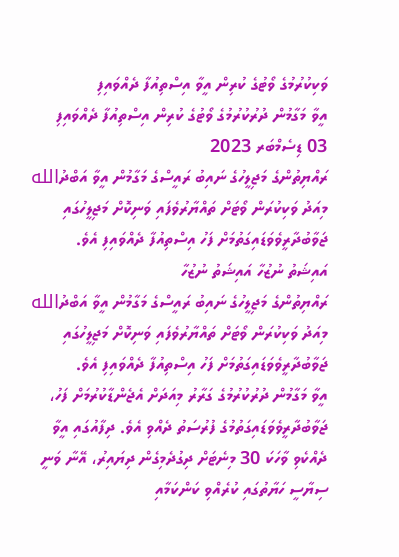ވަކިކުރުމުގެ ވޯޓުގެ ކުރިން އީވާ އިސްތިއުފާ ދެއްވައިފި
އީވާ މަގާމުން ދުރުކުރުމުގެ ވޯޓުގެ ކުރިން އިސްތިއުފާ ދެއްވައިފި
03 ޑިސެމްބަރ 2023
ރައްޔިތުންގެ މަޖިލީހުގެ ނައިބު ރައީސްގެ މަގާމުން އީވާ އަބްދުالله މިއަދު ވަކިކުރަން ވޯޓަށް ތައްޔާރުވެފައި ވަނިކޮށް މަޖިލީހުގައި ޖަވާބުދާރީވެވަޑައިގަތުމަށް ފަހު އިސްތިއުފާ ދެއްވައިފި އެވެ.
އައިޝަތު ނުޒުހާ އައިޝަތު ނުޒުހާ
ރައްޔިތުންގެ މަޖިލީހުގެ ނައިބު ރައީސްގެ މަގާމުން އީވާ އަބްދުالله މިއަދު ވަކިކުރަން ވޯޓަށް ތައްޔާރުވެފައި ވަނިކޮށް މަޖިލީހުގައި ޖަވާބުދާރީވެވަޑައިގަތުމަށް ފަހު އިސްތިއުފާ ދެއްވައިފި އެވެ.
އީވާ މަގާމުން ދުރުކުރުމުގެ ގަރާރު މިއަދަށް އެޖެންޑާކުރުމަށް ފަހު، ޖަވާބުދާރީވެވަޑައިގަތުމުގެ ފުރުސަތު ދެއްވި އެވެ. ދިފާއުގައި އީވާ ދެއްކެވި ވާހަކަ 30 މިނެޓަށް ދިގުދެމިގެން ދިޔައިރު، އޭނާ ވަނީ ސިޔާސީ ހަޔާތުގައި ކުރެއްވި ކަންކަމާއި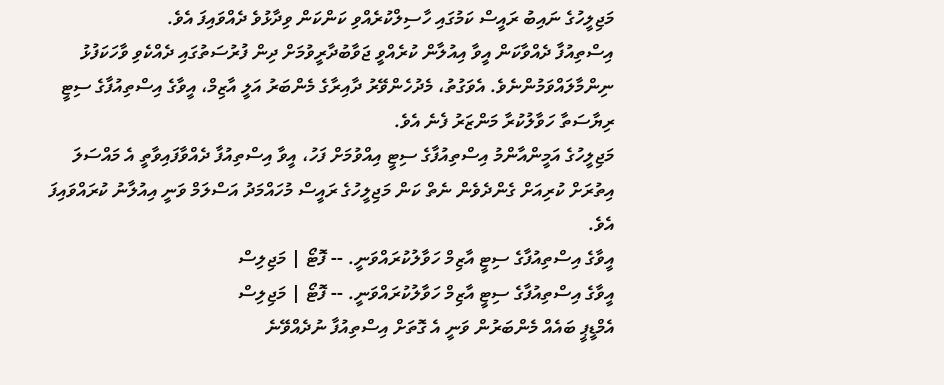މަޖިލީހުގެ ނައިބު ރައީސް ކަމުގައި ހާސިލްކުރެއްވި ކަންކަން ވިދާޅުވެ ދެއްވައިފަ އެވެ.
އިސްތިއުފާ ދެއްވާކަން އީވާ އިއުލާން ކުރެއްވީ ޖަވާބުދާރީވުމަށް ދިން ފުރުސަތުގައި ދެއްކެވި ވާހަކަފުޅު ނިންމާލައްވަމުންނެވެ. އެވަގުތު، މެދުހެންވޭރު ދާއިރާގެ މެންބަރު އަލީ އާޒިމް، އީވާގެ އިސްތިއުފާގެ ސިޓީ ރިޔާސަތާ ހަވާލުކުރާ މަންޒަރު ފެނެ އެވެ.
މަޖިލީހުގެ އަމީންއާންމު އިސްތިއުފާގެ ސިޓީ އިއްވުމަށް ފަހު، އީވާ އިސްތިއުފާ ދެއްވާފައިވާތީ އެ މައްސަލަ އިތުރަށް ކުރިއަށް ގެންދެވެން ނެތް ކަން މަޖިލީހުގެ ރައީސް މުހައްމަދު އަސްލަމް ވަނީ އިއުލާނު ކުރައްވައިފަ އެވެ.
އީވާގެ އިސްތިއުފާގެ ސިޓީ އާޒިމް ހަވާލުކުރައްވަނީ. -- ފޮޓޯ | މަޖިލިސް
އީވާގެ އިސްތިއުފާގެ ސިޓީ އާޒިމް ހަވާލުކުރައްވަނީ. -- ފޮޓޯ | މަޖިލިސް
އެމްޑީޕީ ބައެއް މެންބަރުން ވަނީ އެ ގޮތަށް އިސްތިއުފާ ނުދެއްވޭނެ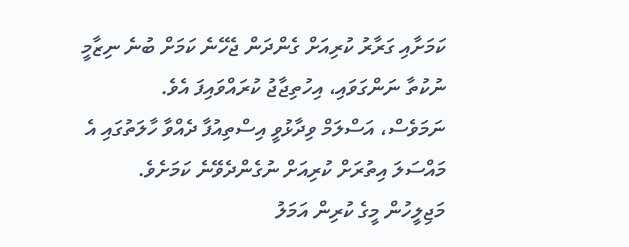ކަމަށާއި ގަރާރު ކުރިއަށް ގެންދަން ޖެހޭނެ ކަމަށް ބުނެ ނިޒާމީ ނުކުތާ ނަންގަވައި، އިހުތިޖާޖު ކުރައްވައިފަ އެވެ.
ނަމަވެސް، އަސްލަމް ވިދާޅުވީ އިސްތިއުފާ ދެއްވާ ހާލަތުގައި އެ މައްސަލަ އިތުރަށް ކުރިއަށް ނުގެންދެވޭނެ ކަމަށެވެ.
މަޖިލީހުން މީގެ ކުރިން އަމަލު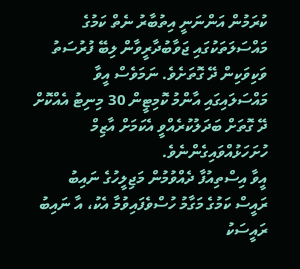ކުރަމުން އަންނަނީ އިތުބާރު ނެތް ކަމުގެ މައްސަލަތަކުގައި ޖަވާބުދާރީވާން ލިބޭ ފުރުސަތު ވަކިވަކިން ދޭ ގޮތަށެވެ. ނަމަވެސް އީވާ މައްސަލައިގައި އާންމު ކޮމިޓީން 30 މިނިޓު އެއްކޮށް ދޭ ގޮތަށް ބަދަލުކުރެއްވީ އެކަމަށް އާޒިމް ހުށަހަޅުއްވައިގެންނެވެ.
އީވާ އިސްތިއުފާ ދެއްވުމުން މަޖިލީހުގެ ނައިބު ރައީސް ކަމުގެ މަގާމު ހުސްވެފައިވުމާ އެކު، އާ ނައިބު ރައީސަކު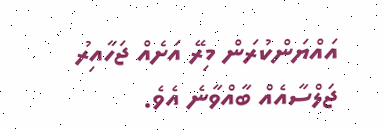އައްޔަންކުރަން މިރޭ އަށެއް ޖަހާއިރު ޖަލްސާއެއް ބާއްވާނެ އެވެ.